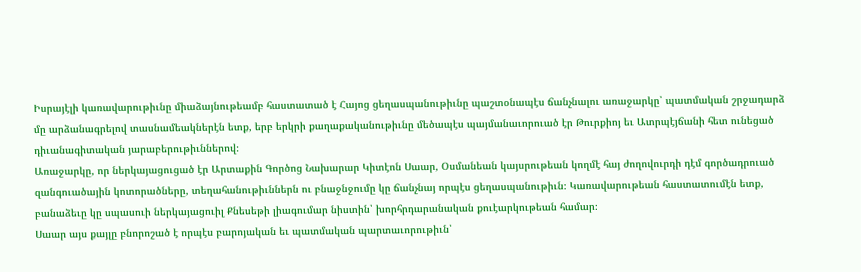Իսրայէլի կառավարութիւնը միաձայնութեամբ հաստատած է Հայոց ցեղասպանութիւնը պաշտօնապէս ճանչնալու առաջարկը՝ պատմական շրջադարձ մը արձանագրելով տասնամեակներէն ետք, երբ երկրի քաղաքականութիւնը մեծապէս պայմանաւորուած էր Թուրքիոյ եւ Ատրպէյճանի հետ ունեցած դիւանագիտական յարաբերութիւններով։
Առաջարկը, որ ներկայացուցած էր Արտաքին Գործոց Նախարար Կիտէոն Սաար, Օսմանեան կայսրութեան կողմէ հայ ժողովուրդի դէմ գործադրուած զանգուածային կոտորածները, տեղահանութիւններն ու բնաջնջումը կը ճանչնայ որպէս ցեղասպանութիւն։ Կառավարութեան հաստատումէն ետք, բանաձեւը կը սպասուի ներկայացուիլ Քնեսեթի լիագումար նիստին՝ խորհրդարանական քուէարկութեան համար։
Սաար այս քայլը բնորոշած է որպէս բարոյական եւ պատմական պարտաւորութիւն՝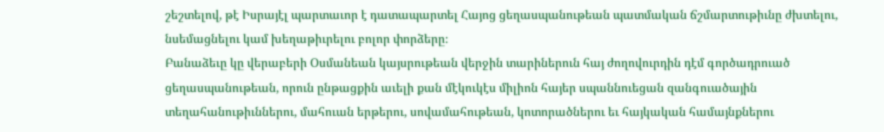շեշտելով, թէ Իսրայէլ պարտաւոր է դատապարտել Հայոց ցեղասպանութեան պատմական ճշմարտութիւնը ժխտելու, նսեմացնելու կամ խեղաթիւրելու բոլոր փորձերը։
Բանաձեւը կը վերաբերի Օսմանեան կայսրութեան վերջին տարիներուն հայ ժողովուրդին դէմ գործադրուած ցեղասպանութեան, որուն ընթացքին աւելի քան մէկուկէս միլիոն հայեր սպաննուեցան զանգուածային տեղահանութիւններու, մահուան երթերու, սովամահութեան, կոտորածներու եւ հայկական համայնքներու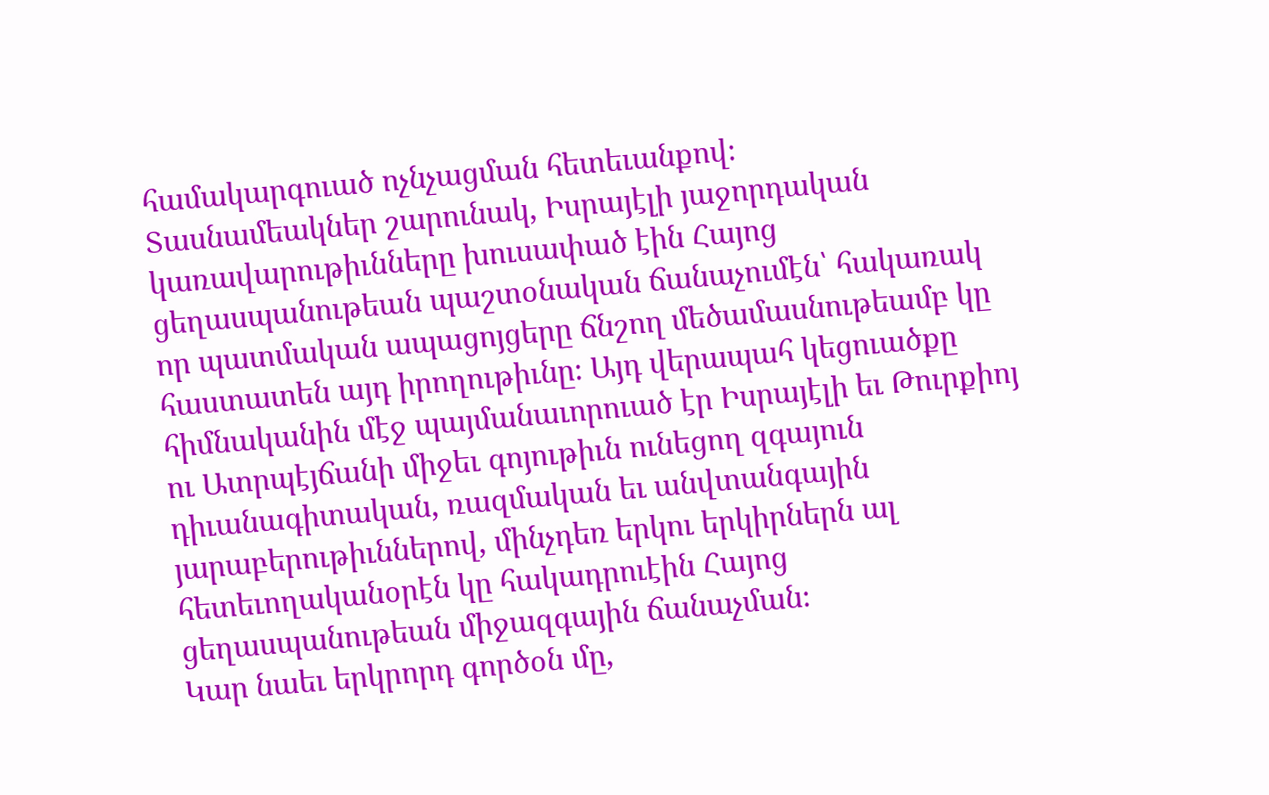համակարգուած ոչնչացման հետեւանքով։
Տասնամեակներ շարունակ, Իսրայէլի յաջորդական կառավարութիւնները խուսափած էին Հայոց ցեղասպանութեան պաշտօնական ճանաչումէն՝ հակառակ որ պատմական ապացոյցերը ճնշող մեծամասնութեամբ կը հաստատեն այդ իրողութիւնը։ Այդ վերապահ կեցուածքը հիմնականին մէջ պայմանաւորուած էր Իսրայէլի եւ Թուրքիոյ ու Ատրպէյճանի միջեւ գոյութիւն ունեցող զգայուն դիւանագիտական, ռազմական եւ անվտանգային յարաբերութիւններով, մինչդեռ երկու երկիրներն ալ հետեւողականօրէն կը հակադրուէին Հայոց ցեղասպանութեան միջազգային ճանաչման։
Կար նաեւ երկրորդ գործօն մը,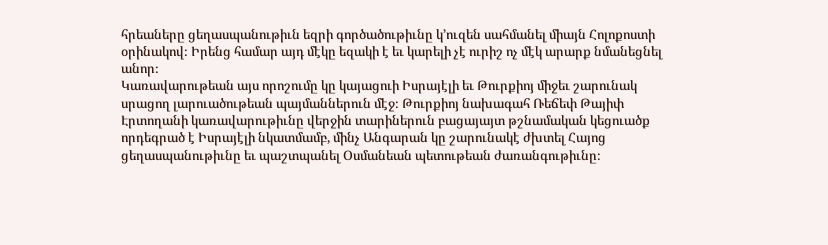հրեաները ցեղասպանութիւն եզրի գործածութիւնը կ՚ուզեն սահմանել միայն Հոլոքոստի օրինակով։ Իրենց համար այդ մէկը եզակի է եւ կարելի չէ ուրիշ ոչ մէկ արարք նմանեցնել անոր։
Կառավարութեան այս որոշումը կը կայացուի Իսրայէլի եւ Թուրքիոյ միջեւ շարունակ սրացող լարուածութեան պայմաններուն մէջ։ Թուրքիոյ նախագահ Ռեճեփ Թայիփ Էրտողանի կառավարութիւնը վերջին տարիներուն բացայայտ թշնամական կեցուածք որդեգրած է Իսրայէլի նկատմամբ, մինչ Անգարան կը շարունակէ ժխտել Հայոց ցեղասպանութիւնը եւ պաշտպանել Օսմանեան պետութեան ժառանգութիւնը։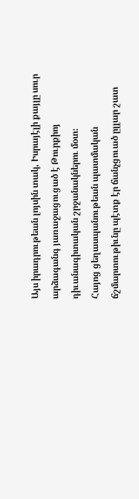Այս իրադրութեան լոյսին տակ, Իսրայէլի քայլը սուր արձագանգ յառաջացուցած է Թուրքիոյ դիւանագիտական շրջանակներու մօտ։
Հայոց ցեղասպանութեան պատմական ճշմարտութիւնը պէտք էր ճանչցուած ըլլար շատ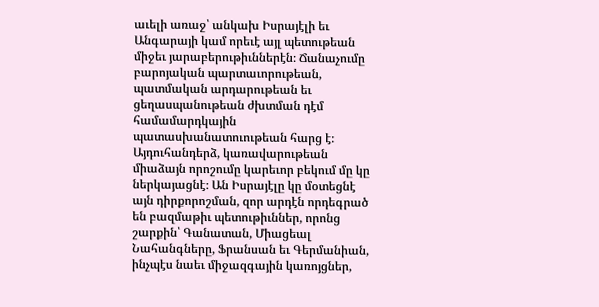աւելի առաջ՝ անկախ Իսրայէլի եւ Անգարայի կամ որեւէ այլ պետութեան միջեւ յարաբերութիւններէն։ Ճանաչումը բարոյական պարտաւորութեան, պատմական արդարութեան եւ ցեղասպանութեան ժխտման դէմ համամարդկային պատասխանատուութեան հարց է։
Այդուհանդերձ, կառավարութեան միաձայն որոշումը կարեւոր բեկում մը կը ներկայացնէ։ Ան Իսրայէլը կը մօտեցնէ այն դիրքորոշման, զոր արդէն որդեգրած են բազմաթիւ պետութիւններ, որոնց շարքին՝ Գանատան, Միացեալ Նահանգները, Ֆրանսան եւ Գերմանիան, ինչպէս նաեւ միջազգային կառոյցներ,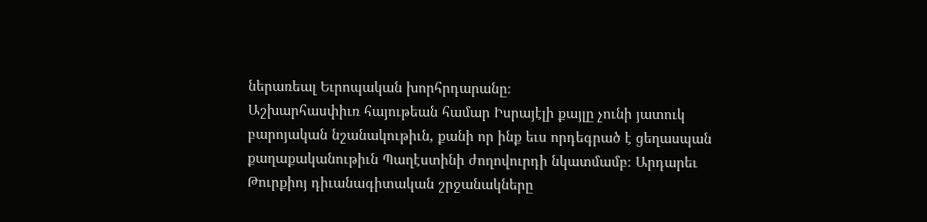ներառեալ Եւրոպական խորհրդարանը։
Աշխարհասփիւռ հայութեան համար Իսրայէլի քայլը չունի յատուկ բարոյական նշանակութիւն, քանի որ ինք եւս որդեգրած է ցեղասպան քաղաքականութիւն Պաղէստինի ժողովուրդի նկատմամբ։ Արդարեւ Թուրքիոյ դիւանագիտական շրջանակները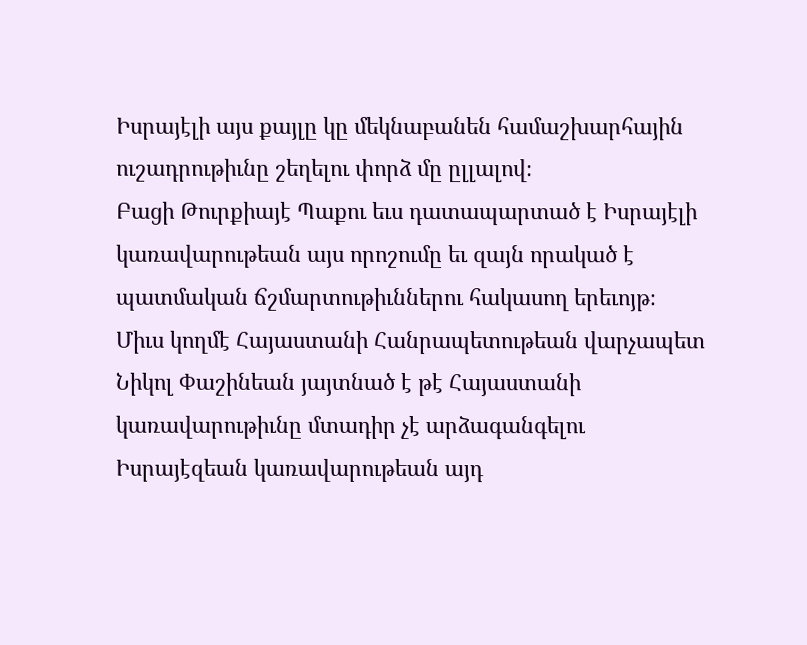Իսրայէլի այս քայլը կը մեկնաբանեն համաշխարհային ուշադրութիւնը շեղելու փորձ մը ըլլալով։
Բացի Թուրքիայէ Պաքու եւս դատապարտած է Իսրայէլի կառավարութեան այս որոշումը եւ զայն որակած է պատմական ճշմարտութիւններու հակասող երեւոյթ։
Միւս կողմէ Հայաստանի Հանրապետութեան վարչապետ Նիկոլ Փաշինեան յայտնած է թէ Հայաստանի կառավարութիւնը մտադիր չէ արձագանգելու Իսրայէզեան կառավարութեան այդ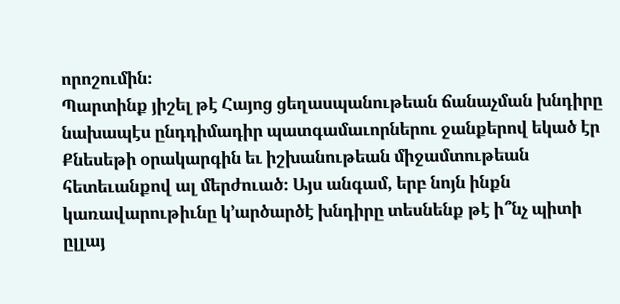որոշումին։
Պարտինք յիշել թէ Հայոց ցեղասպանութեան ճանաչման խնդիրը նախապէս ընդդիմադիր պատգամաւորներու ջանքերով եկած էր Քնեսեթի օրակարգին եւ իշխանութեան միջամտութեան հետեւանքով ալ մերժուած։ Այս անգամ, երբ նոյն ինքն կառավարութիւնը կ՚արծարծէ խնդիրը տեսնենք թէ ի՞նչ պիտի ըլլայ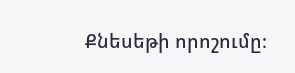Քնեսեթի որոշումը։